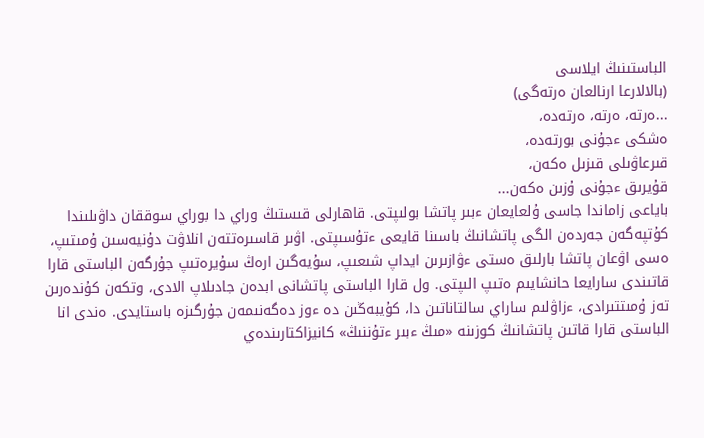الباستىنىڭ ايلاسى
(بالالارعا ارنالعان ەرتەگى)
...ەرتە، ەرتە، ەرتەدە،
ەشكى ءجۇنى بورتەدە،
قىرعاۋىلى قىزىل ەكەن،
قۇيرىق ءجۇنى ۇزىن ەكەن...
باياعى زاماندا جاسى ۇلعايعان ءبىر پاتشا بولىپتى. قاھارلى قىستىڭ وراي دا بوراي سوققان داۋىلىندا كۇتپەگەن جەردەن الگى پاتشانىڭ باسىنا قايعى ءتۇسىپتى. اۋىر قاسىرەتتەن انلاۋت دۇنيەسىن ۇمىتىپ، ەسى اۋعان پاتشا بارلىق ەستى ءۋازىرىن ايداپ شىعىپ، سۇيەگىن ارەڭ سۇيرەتىپ جۇرگەن الباستى قارا قاتىندى سارايعا حانشايىم ەتىپ الىپتى. ول قارا الباستى پاتشانى ابدەن جادىلاپ الادى، وتكەن كۇندەرىن تەز ۇمىتتىرادى، ءزاۋلىم ساراي سالتاناتىن دا، كۇيبەڭىن دە ءوز دەگەنىمەن جۇرگىزە باستايدى. ەندى انا الباستى قارا قاتىن پاتشانىڭ كوزىنە «مىڭ ءبىر ءتۇننىڭ» كانيزاكتارىندەي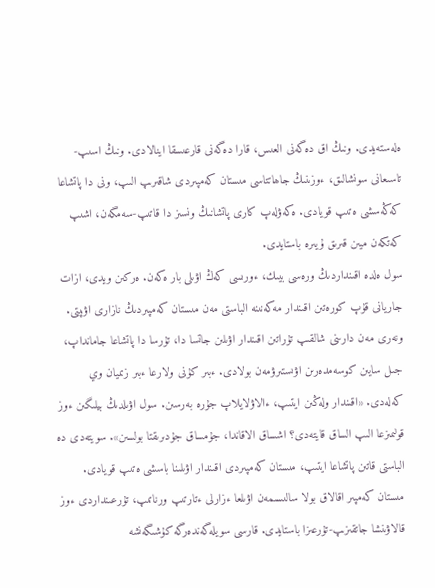ەلەستەيدى. ونىڭ اق دەگەنى العىس، قارا دەگەنى قارعىسقا اينالادى. ونىڭ اسىپ-تاسىعانى سونشالىق، ءوزىنىڭ جاھاتتاسى مىستان كەمپىردى شاقىرىپ الىپ، ونى دا پاتشاعا كەڭەسشى ەتىپ قويادى. ەكەۋلەپ كارى پاتشانىڭ ونسىز دا قاتىپ-سەمگەن، اشىپ كەتكەن ميىن قىرىق ۇيىرە باستايدى.
سول ەلدە اقىنداردىڭ ورەسى بيىك، ءورىسى كەڭ اۋىلى بار ەكەن. ەركىن ويدى، ازات جاريانى قۇپ كورەتىن اقىندار مەكەنىنە الباستى مەن مىستان كەمپىردىڭ نازارى اۋىپتى. ونەرى مەن دارىنى شالقىپ تۇراتىن اقىندار اۋىلىن جاتسا دا، تۇرسا دا پاتشاعا جامانداپ، جىل سايىن كوسەمدەرىن اۋىستىرۋمەن بولادى. ءبىر كۇنى ولارعا ءبىر زىميان وي كەلەدى. «اقىندار ولەڭىن ايتىپ، ءالاۋلايلاپ جۇرە بەرسىن. سول اۋىلدىڭ بيلىگىن ءوز قولىمىزعا الىپ الساق قايتەدى؟ اشساق الاقاندا، جۇمساق جۇدىرىقتا بولسىن». سويتەدى دە الباستى قاتىن پاتشاعا ايتىپ، مىستان كەمپىردى اقىندار اۋىلىنا باسشى ەتىپ قويادى.
مىستان كەمپىر اقالاق بولا سالىسىمەن اۋىلعا ءزارلى ءتارتىپ ورناتىپ، تۇرعىنداردى ءوز قالاۋىنشا جاتقىزىپ-تۇرعىزا باستايدى. قارسى سويلەگەندەرگە كۇشىگەنشە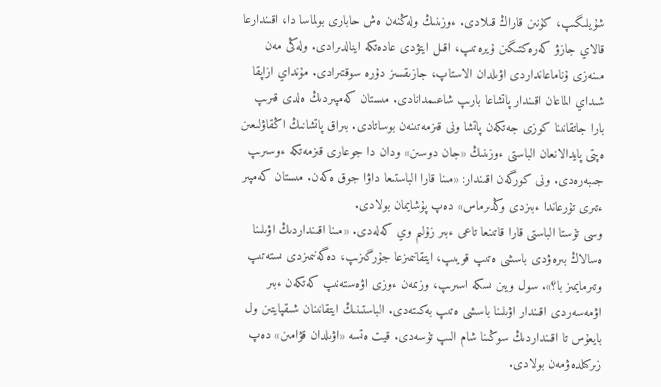شۇيلىگىپ، كۇنىن قاراڭ قىلادى. ءوزىنىڭ ولەڭنەن ەش حابارى بولماسا دا، اقىندارعا قالاي جازۋ كەرەكتىگىن ۇيرەتىپ، اقىل ايتۋدى عادەتكە اينالدىرادى. ولەڭى مەن مىنەزى ۇناماعانداردى اۋىلدان الاستاپ، جازىقسىز دۇرە سوقتىرادى. مۇنداي ازاپقا شىداي الماعان اقىندار پاتشاعا بارىپ شاعىمدانادى. مىستان كەمپىردىڭ ەلدى قىرىپ بارا جاتقانىنا كوزى جەتكەن پاتشا ونى قىزمەتىنەن بوساتادى. بىراق پاتشانىڭ اڭقاۋلىعىن ەپتى پايدالانعان الباستى ءوزىنىڭ «جان دوسىن» ودان دا جوعارى قىزمەتكە ءوسىرىپ جىبەرەدى. ونى كورگەن اقىندار: «مىنا قارا الباستىعا داۋا جوق ەكەن. مىستان كەمپىر ءتىرى تۇرعاندا ءبىزدى وڭدىرماس» دەپ پۇشايمان بولادى.
وسى تۇستا الباستى قارا قاتىنعا تاعى ءبىر زۇلىم وي كەلەدى. «مىنا اقىنداردىڭ اۋىلىنا ەسالاڭ بىرەۋدى باسشى ەتىپ قويىپ، ايتقانىمىزعا جۇرگىزىپ، دەگەنىمىزدى ىستەتىپ وتىرمايمىز با؟». سول ويىن ىسكە اسىرىپ، وزىمەن ءوزى اۋەستەنىپ كەتكەن ءبىر اۋمەسەردى اقىندار اۋىلىنا باسشى ەتىپ بەكىتەدى. الباستىنىڭ ايتقانىنان شىقپايتىن ول بايعۇس تا اقىنداردىڭ سوڭىنا شام الىپ تۇسەدى. قيت ەتسە «اۋىلدان قۋامىن» دەپ زىركىلدەۋمەن بولادى.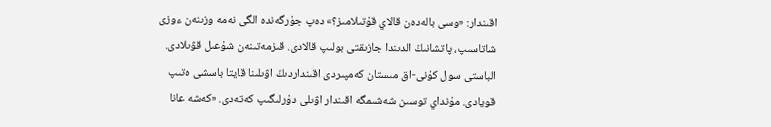اقىندار: «وسى بالەدەن قالاي قۇتىلامىز؟» دەپ جۇرگەندە الگى نەمە وزىنەن ءوزى شاتاسىپ، پاتشانىڭ الدىندا جازىقتى بولىپ قالادى. قىزمەتىنەن شۇعىل قۋىلادى.
الباستى سول كۇنى-اق مىستان كەمپىردى اقىنداردىڭ اۋىلىنا قايتا باسشى ەتىپ قويادى. مۇنداي توسىن شەشىمگە اقىندار اۋىلى دۇرلىگىپ كەتەدى. «كەشە عانا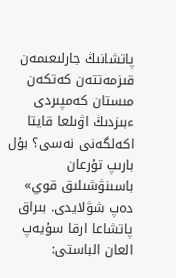پاتشانىڭ جارلىعىمەن قىزمەتتەن كەتكەن مىستان كەمپىردى ءبىزدىڭ اۋىلعا قايتا اكەلگەنى نەسى؟ بۇل بارىپ تۇرعان باسىنۋشىلىق قوي» دەپ شۋلايدى. بىراق پاتشاعا ارقا سۇيەپ العان الباستى: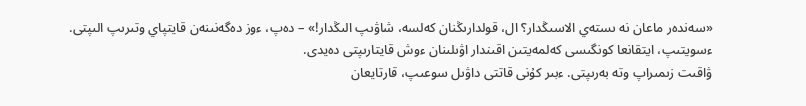«سەندەر ماعان نە ىستەي الاسىڭدار؟ ال، قولدارىڭنان كەلسە، شاۋىپ الىڭدار!» – دەپ، ءوز دەگەنىنەن قايتپاي وتىرىپ الىپتى. ءسويتىپ، ايتقانعا كونگىسى كەلمەيتىن اقىندار اۋىلىنان ءوش قايتارىپتى دەيدى.
ۋاقىت زىمىراپ وتە بەرىپتى. ءبىر كۇنى قاتتى داۋىل سوعىپ، قارتايعان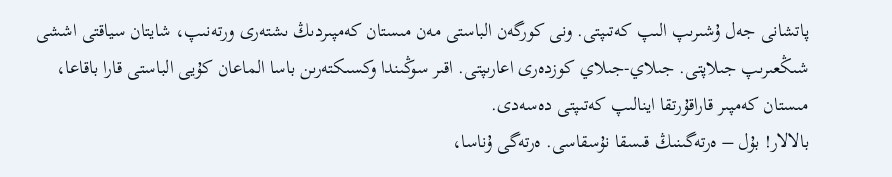پاتشانى جەل ۇشىرىپ الىپ كەتىپتى. ونى كورگەن الباستى مەن مىستان كەمپىردىڭ ىشتەرى ورتەنىپ، شايتان سياقتى اششى شىڭعىرىپ جىلاپتى. جىلاي-جىلاي كوزدەرى اعارىپتى. اقىر سوڭىندا وكسىكتەرىن باسا الماعان كۇيى الباستى قارا باقاعا، مىستان كەمپىر قاراقۇرتقا اينالىپ كەتىپتى دەسەدى.
بالالار! بۇل – ەرتەگىنىڭ قىسقا نۇسقاسى. ەرتەگى ۇناسا،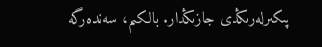پىكىرلەرىڭدى جازىڭدار. بالكىم، سەندەرگە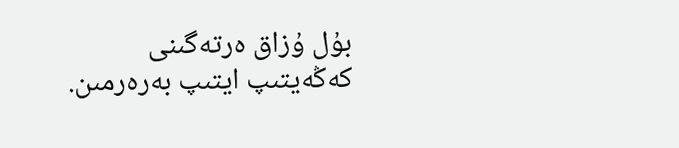بۇل ۇزاق ەرتەگىنى كەڭەيتىپ ايتىپ بەرەرمىن.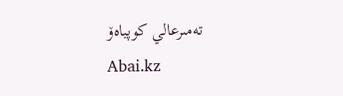تەمىرعالي كوپباەۆ
Abai.kz